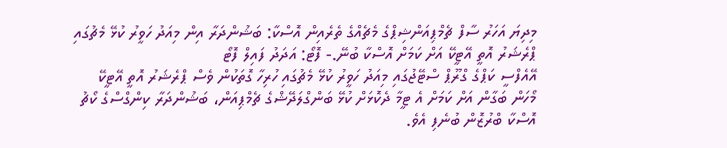މިދިޔަ އަހަރު ސާފް ޗެމްޕިއަންޝިޕްގެ މެޗެއްގެ ތެރެއިން އޮސްކާ: ބަޝުންދަރާ އިން މިއަދު ހަވީރު ކުޅޭ މެޗުގައި ޕްރެޝަރު އޮތީ އޭޓީކޭ އަށް ކަމަށް އޮސްކާ ބުނޭ.- ފޮޓޯ: އަދަދު ފައިލް ފޮޓޯ
އޭއެފްސީ ކަޕްގެ ގްރޫޕް ސްޓޭޖުގައި މިއަދު ހަވީރު ކުޅޭ މެޗުގައި ހުރިހާ ގޮތަކުން ވެސް ޕްރެޝަރު އޮތީ އޭޓީކޭ މޯހަން ބަގާން އަށް ކަމަށް އެ ޓީމާ ދެކޮޅަށް ކުޅޭ ބަންގްލަދޭޝްގެ ޗެމްޕިއަން، ބަޝުންދަރާ ކިންގްސްގެ ކޯޗު އޮސްކާ ބްރުޒޮން ބުނެފި އެވެ.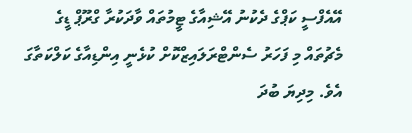އޭއެފްސީ ކަޕްގެ ދެކުނު އޭޝިއާގެ ޓީމުތައް ވާދަކުރާ ގްރޫޕް ޑީގެ މެޗުތައް މި ފަހަރު ސެންޓްރަލައިޒްކޮށް ކުޅެނީ އިންޑިއާގެ ކަލްކަތާގަ އެވެ. މިދިޔަ ބުދަ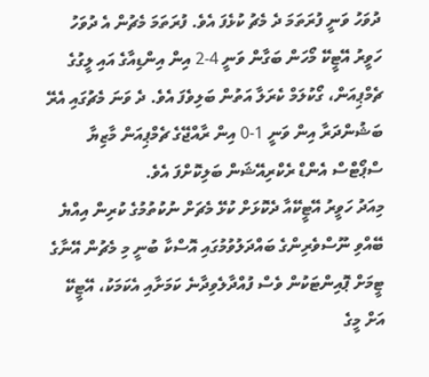ދުވަހު ވަނީ ފުރަތަމަ ދެ މެޗު ކުޅެފަ އެވެ. ފުރަތަމަ މެޗުން އެ ދުވަހު ހަވީރު އޭޓީކޭ މޯހަން ބަގާން ވަނީ 4-2 އިން އިންޑިއާގެ އައި ލީގުގެ ޗެމްޕިއަން، ގޯކުލަމް ކެރަލާ އަތުން ބަލިވެފަ އެވެ. ދެ ވަނަ މެޗުގައި އެރޭ ބަޝުންދަރާ އިން ވަނީ 1-0 އިން ރާއްޖޭގެ ޗެމްޕިއަން މާޒިޔާ ސްޕޯޓްސް އެންޑް ރެކްރިއޭޝަން ބަލިކޮށްފަ އެވެ.
މިއަދު ހަވީރު އޭޓީކޭއާ ދެކޮޅަށް ކުޅޭ މެޗަށް ނުކުތުމުގެ ކުރިން އިއްޔެ ބޭއްވި ނޫސްވެރިންގެ ބައްދަލުވުމުގައި އޮސްކާ ބުނީ މި މެޗުން އޭނާގެ ޓީމަށް ޕޮއިންޓަކުން ވެސް ފުއްދާލެވިދާނެ ކަމަށާއި އެކަމަކު، އޭޓީކޭ އަށް މީގެ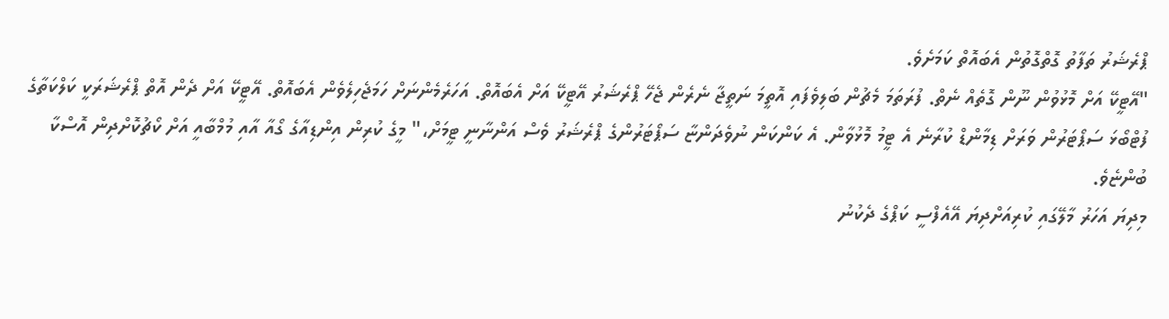ޕްރެޝަރު ތަފާތު ގޮތްގޮތުން އެބައޮތް ކަމަށެވެ.
"އޭޓީކޭ އަށް މޮޅުވުން ނޫން ގޮތެއް ނެތް. ފުރަތަމަ މެޗުން ބަލިވެފައި އޮތީމަ ނަތީޖާ ނެރެން ޖެހޭ ޕްރެޝަރު އޭޓީކޭ އަށް އެބައޮތް. އަހަރެމެންނަށް ހަމަޖެހިލެވެން އެބައޮތް. އޭޓީކޭ އަށް ދެން އޮތް ޕްރެޝަރަކީ ކަލްކަތާގެ ފުޓްބޯޅަ ސަޕޯޓަރުން ވަރަށް ޑިމާންޑް ކުރާނެ އެ ޓީމު މޮޅުވާން. އެ ކަންކަން ނުވެދަންޏާ ސަޕޯޓަރުންގެ ޕްރެޝަރު ވެސް އަންނާނީ ޓީމަށް،" މީގެ ކުރިން އިންޑިއާގެ ގޯއާ އާއި މުމްބާއީ އަށް ކޯޗުކޮށްދިން އޮސްކާ ބުންޏެވެ.
މިދިޔަ އަހަރު މާލޭގައި ކުރިއަށްދިޔަ އޭއެފްސީ ކަޕްގެ ދެކުނު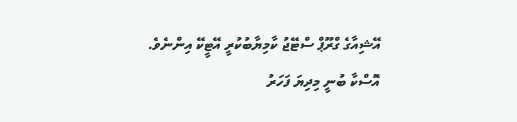އޭޝިއާގެ ގްރޫޕް ސްޓޭޖު ކާމިޔާބުކުރީ އޭޓީކޭ އިންނެވެ.
އޮސްކާ ބުނީ މިދިޔަ ފަހަރު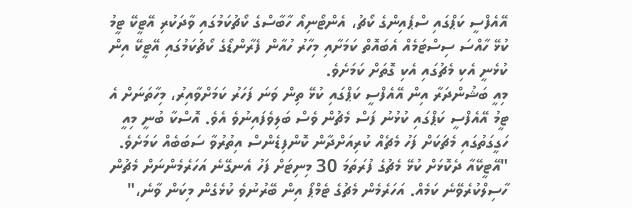އޭއެފްސީ ކަޕްގައި ސްޕެއިންގެ ކޯޗު، އެންޓޯނިއޯ ހާބާސްގެ ކޯޗުކަމުގައި ވާދަކުރި އޭޓީކޭ ޓީމު ކުޅޭ ހާއްސަ ސިސްޓަމެއް އެބައޮތް ކަމަށާއި މިހާރު ހުއާން ފެރާންޑޯގެ ކޯޗުކަމުގައި އޭޓީކޭ އިން ކުޅެނީ އެކި މެޗުގައި އެކި ގޮތަށް ކަމަށެވެ.
މިއީ ބަޝުންދަރާ އިން އޭއެފްސީ ކަޕްގައި ކުޅޭ ތިން ވަނަ ފަހަރު ކަމަށްވާއިރު، މިހާތަނަށް އެ ޓީމު އޭއެފްސީ ކަޕްގައި ކުޅުނު ފަސް މެޗުން ވެސް ބަލިވެފައިނުވެ އެވެ. އޮސްކާ ބުނީ މިއީ ހަގީގަތުގައި މެޗަކަށް ފަހު މެޗެއް ކުރިއަށްދާން ކޮންފިޑެންސް އިތުރުވާ ސަބަބެއް ކަމަށެވެ.
"އޭޓީކޭއާ ދެކޮޅަށް ކުޅޭ މެޗުގެ ފުރަތަމަ 30 މިނިޓަށް ފަހު އެނގޭނެ އަހަރެމެންނަށް މެޗުން ހާސިލްކުރެވޭނެ ކަމެއް. އަހަރެމެން މެޗުގެ ޓެމްޕޯ އިން ބޭރުނުވެ ކުޅެގެން މިކަން ވާނެ،"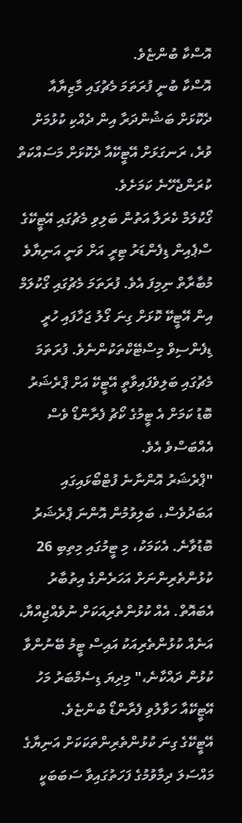އޮސްކާ ބުންޏެވެ.
އޮސްކާ ބުނީ ފުރަތަމަ މެޗުގައި މާޒިޔާއާ ދެކޮޅަށް ބަޝުންދަރާ އިން ދެއްކި ކުޅުމަށް ވުރެ، ރަނގަޅަށް އޭޓީކޭއާ ދެކޮޅަށް މަސައްކަތް ކުރަންޖެހޭނެ ކަމަށެވެ.
ގޯކުލަމް ކެރަލާ އަތުން ބަލިވި މެޗުގައި އޭޓީކޭގެ ސްޕެއިން ޑިފެންޑަރު ޓިރީ އަށް ވަނީ އަނިޔާވެ މުބާރާތް ނިމިފަ އެވެ. ފުރަތަމަ މެޗުގައި ގޯކުލަމް އިން އޭޓީކޭ ކޮޅަށް ގިނަ ގޯލު ޖަހާފައި ހުރީ ޑިފެންސިވް މިސްޓޭކްތަކުންނެވެ. ފުރަތަމަ މެޗުގައި ބަލިވެފައިވާތީ އޭޓީކޭ އަށް ޕްރެޝަރު ބޮޑު ކަމަށް އެ ޓީމުގެ ކޯޗު ފެރާންޑޯ ވެސް އެއްބަސްވެ އެވެ.
"ޕްރެޝަރު އޮންނާނެ ފުޓްބޯޅައިގައި އަބަދުވެސް، ބަލިވުމުން އޮންނަ ޕްރެޝަރު ބޮޑުވާނެ. އެކަމަކު، މި ޓީމުގައި މިތިބި 26 ކުޅުންތެރިންނަށް އަހަރެންގެ އިތުބާރު އެބައޮތް. އެއް ކުޅުންތެރިއަކަށް ނުވެއްޖިއްޔާ، އަނެއް ކުޅުންތެރިއަކު އައިސް ޓީމު ބޭނުންވާ ކުޅުން ދައްކާނެ،" މިދިޔަ ޑިސެމްބަރު މަހު އޭޓީކޭއާ ހަވާލުވި ފެރާންޑޯ ބުންޏެވެ.
އޭޓީކޭގެ ގިނަ ކުޅުންތެރިންތަކަކަށް އަނިޔާގެ މައްސަލަ ދިމާވުމުގެ ފަހަތުގައިވާ ސަބަބަކީ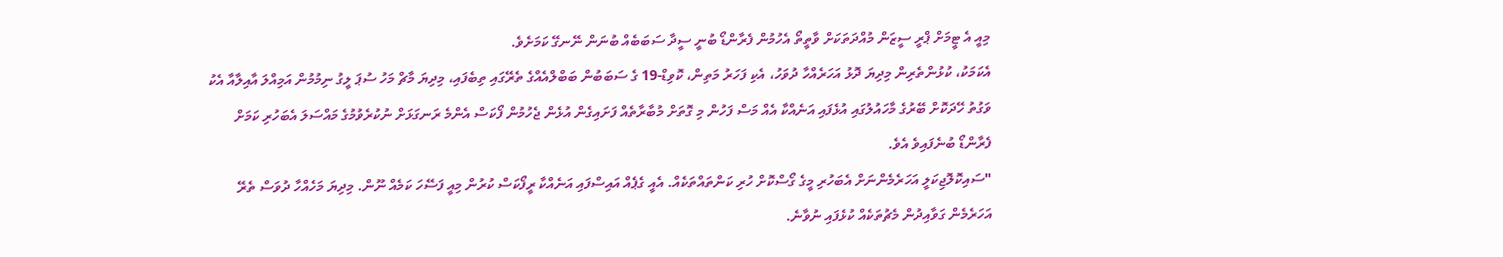މިއީ އެ ޓީމަށް ޕްރީ ސީޒަން މުއްދަތަކަށް ވާތީތޯ އެހުމުން ފެރާންޑޯ ބުނީ ސީދާ ސަބަބެއް ބުނަން ނޭނގޭ ކަމަށެވެ.
އެކަމަކު، ކުޅުންތެރިން މިދިޔަ ދޮޅު އަހަރެއްހާ ދުވަހު، އެކި ފަހަރު މަތިން، ކޮވިޑް-19 ގެ ސަބަބުން ބަބްލްއެއްގެ ތެރޭގައި ތިބެފައި، މިދިޔަ މާޗް މަހު ސުޕަ ލީގު ނިމުމުން އަމިއްލަ އާއިލާއާ އެކު ވަގުތު ހޭދަކޮށް ބޭރުގެ މާހައުލުގައި އުޅެފައި އަނެއްކާ އެއް މަސް ފަހުން މި ގޮތަށް މުބާރާތެއް ފަށައިގެން އުޅެން ޖެހުމުން ފޯކަސް އެންމެ ރަނގަޅަށް ނުކުރެވުމުގެ މައްސަލަ އެބަހުރި ކަމަށް ފެރާންޑޯ ބުނެފައިވެ އެވެ.
"ސައިކޮލޮޖިކަލީ އަހަރެމެންނަށް އެބަހުރި މީގެ ގޯސްކޮށް ހުރި ކަންތައްތަކެއް. އެއީ ގެޕެއް އައިސްފައި އަނެއްކާ ރީފޯކަސް ކުރުން މިއީ ފަސޭހަ ކަމެއް ނޫން. މިދިޔަ މަހެއްހާ ދުވަސް ތެރޭ އަހަރެމެން ގަވާއިދުން މެޗުތަކެއް ކުޅެފައި ނުވާނެ.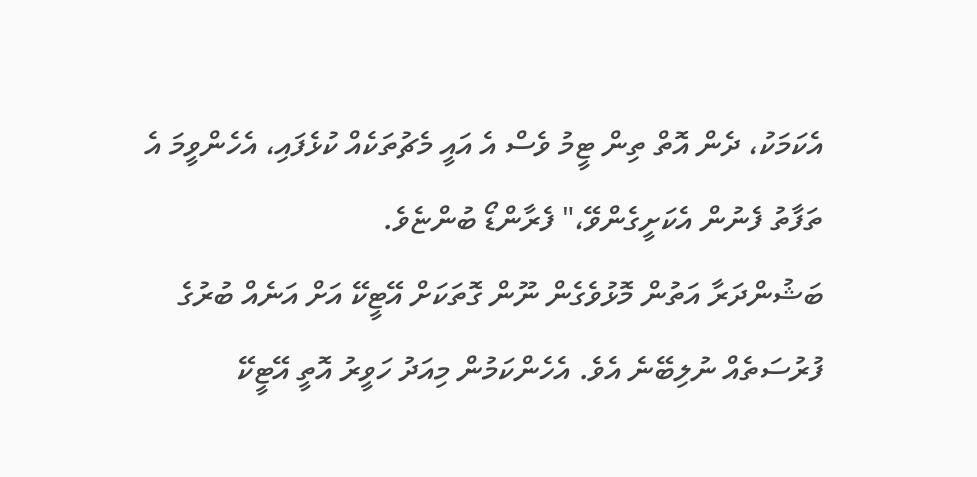އެކަމަކު، ދެން އޮތް ތިން ޓީމު ވެސް އެ އައީ މެޗުތަކެއް ކުޅެފައި، އެހެންވީމަ އެ ތަފާތު ފެނުން އެކަށީގެންވޭ،" ފެރާންޑޯ ބުންޏެވެ.
ބަޝުންދަރާ އަތުން މޮޅުވެގެން ނޫން ގޮތަކަށް އޭޓީކޭ އަށް އަނެއް ބުރުގެ ފުރުސަތެއް ނުލިބޭނެ އެވެ. އެހެންކަމުން މިއަދު ހަވީރު އޮތީ އޭޓީކޭ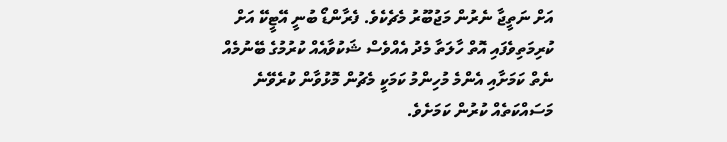އަށް ނަތީޖާ ނެރުން މަޖުބޫރު މެޗެކެވެ. ފެރާންޑޯ ބުނީ އޭޓީކޭ އަށް ކުރިމަތިވެފައި އޮތް ހާލަތާ މެދު އެއްވެސް ޝަކުވާއެއް ކުރުމުގެ ބޭނުމެއް ނެތް ކަމަށާއި އެންމެ މުހިންމު ކަމަކީ މެޗުން މޮޅުވާން ކުރެވޭނެ މަސައްކަތެއް ކުރުން ކަމަށެވެ.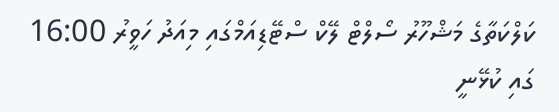ކަލްކަތާގެ މަޝްހޫރު ސޯލްޓް ލޭކް ސްޓޭޑިއަމްގައި މިއަދު ހަވީރު 16:00 ގައި ކުޅޭނީ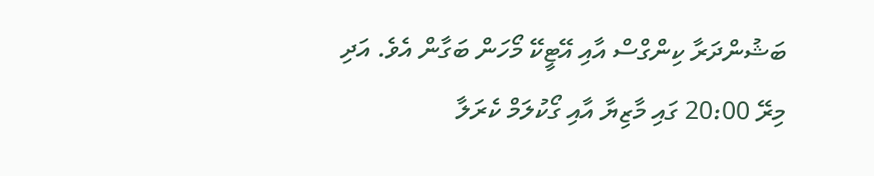ބަޝުންދަރާ ކިންގްސް އާއި އޭޓީކޭ މޯހަން ބަގާން އެވެ. އަދި މިރޭ 20:00 ގައި މާޒިޔާ އާއި ގޯކުލަމް ކެރަލާ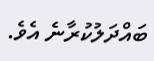ބައްދަލުކުރާނެ އެވެ.